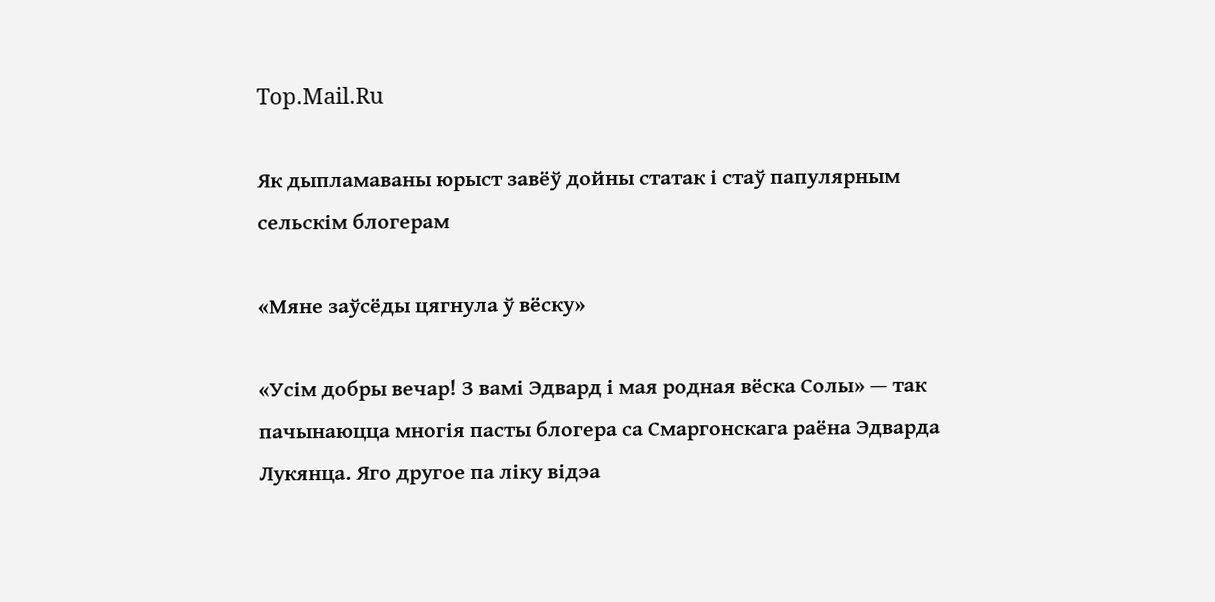Top.Mail.Ru

Як дыпламаваны юрыст завёў дойны статак і стаў папулярным сельскім блогерам

«Мяне заўсёды цягнула ў вёску»

«Усім добры вечар! З вамі Эдвард і мая родная вёска Солы» — так пачынаюцца многія пасты блогера са Смаргонскага раёна Эдварда Лукянца. Яго другое па ліку відэа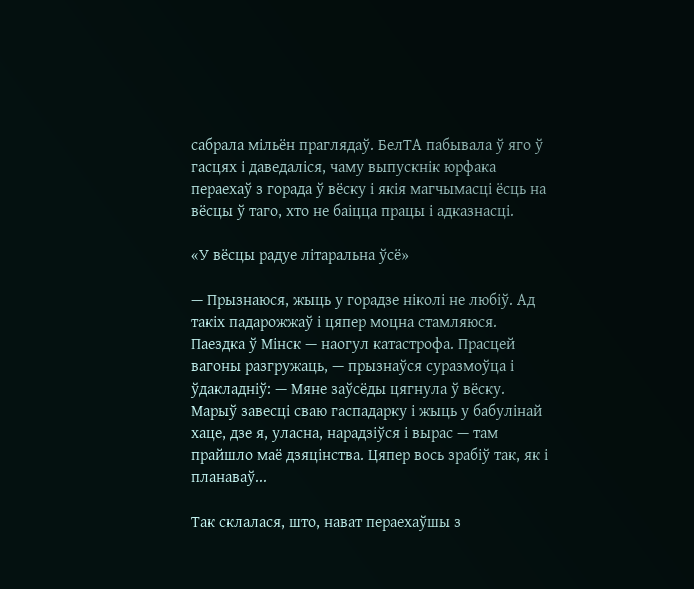сабрала мільён праглядаў. БелТА пабывала ў яго ў гасцях і даведаліся, чаму выпускнік юрфака пераехаў з горада ў вёску і якія магчымасці ёсць на вёсцы ў таго, хто не баіцца працы і адказнасці.

«У вёсцы радуе літаральна ўсё»

— Прызнаюся, жыць у горадзе ніколі не любіў. Ад такіх падарожжаў і цяпер моцна стамляюся. Паездка ў Мінск — наогул катастрофа. Прасцей вагоны разгружаць, — прызнаўся суразмоўца і ўдакладніў: — Мяне заўсёды цягнула ў вёску. Марыў завесці сваю гаспадарку і жыць у бабулінай хаце, дзе я, уласна, нарадзіўся і вырас — там прайшло маё дзяцінства. Цяпер вось зрабіў так, як і планаваў...

Так склалася, што, нават пераехаўшы з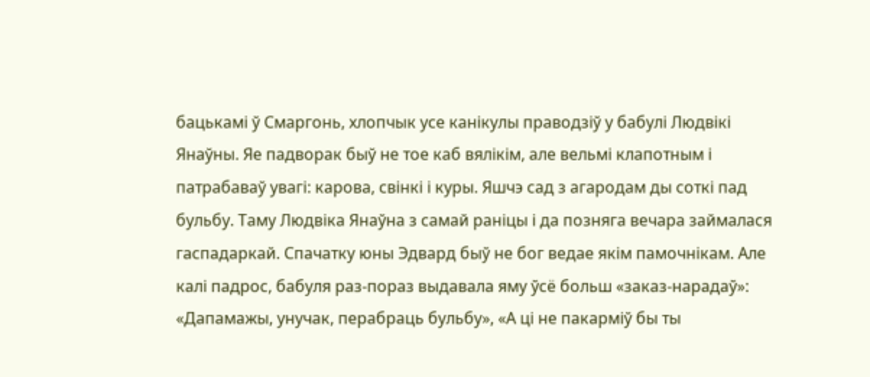бацькамі ў Смаргонь, хлопчык усе канікулы праводзіў у бабулі Людвікі Янаўны. Яе падворак быў не тое каб вялікім, але вельмі клапотным і патрабаваў увагі: карова, свінкі і куры. Яшчэ сад з агародам ды соткі пад бульбу. Таму Людвіка Янаўна з самай раніцы і да позняга вечара займалася гаспадаркай. Спачатку юны Эдвард быў не бог ведае якім памочнікам. Але калі падрос, бабуля раз-пораз выдавала яму ўсё больш «заказ-нарадаў»: «Дапамажы, унучак, перабраць бульбу», «А ці не пакарміў бы ты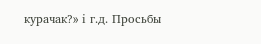курачак?» і г.д. Просьбы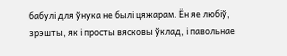бабулі для ўнука не былі цяжарам. Ён яе любіў, зрэшты, як і просты вясковы ўклад, і павольнае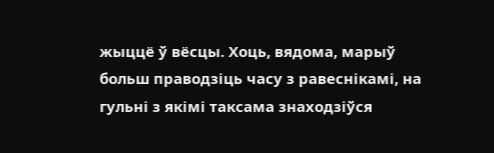жыццё ў вёсцы. Хоць, вядома, марыў больш праводзіць часу з равеснікамі, на гульні з якімі таксама знаходзіўся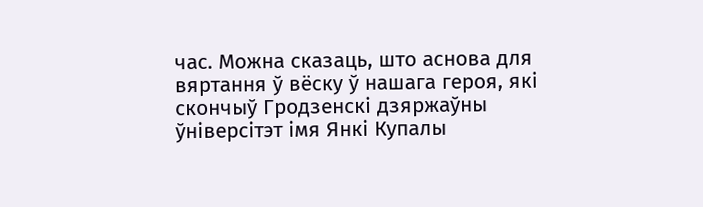час. Можна сказаць, што аснова для вяртання ў вёску ў нашага героя, які скончыў Гродзенскі дзяржаўны ўніверсітэт імя Янкі Купалы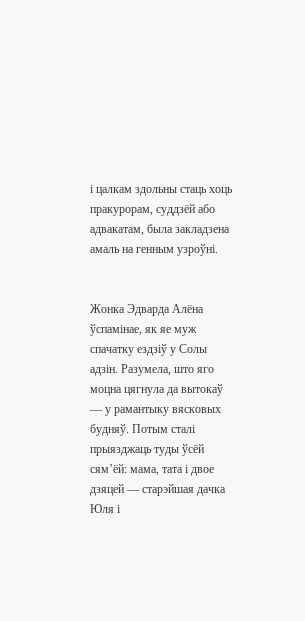і цалкам здольны стаць хоць пракурорам, суддзёй або адвакатам, была закладзена амаль на генным узроўні.


Жонка Эдварда Алёна ўспамінае, як яе муж спачатку ездзіў у Солы адзін. Разумела, што яго моцна цягнула да вытокаў — у рамантыку вясковых будняў. Потым сталі прыязджаць туды ўсёй сям’ёй: мама, тата і двое дзяцей — старэйшая дачка Юля і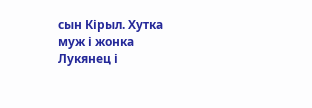сын Кірыл. Хутка муж і жонка Лукянец і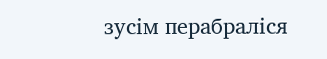зусім перабраліся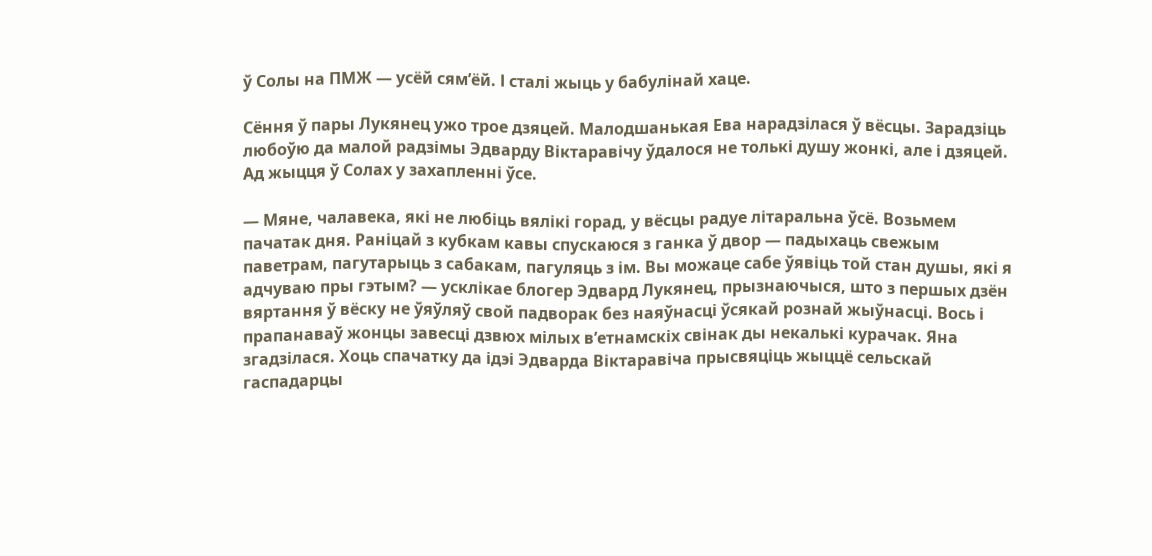ў Солы на ПМЖ — усёй сям’ёй. І сталі жыць у бабулінай хаце.

Сёння ў пары Лукянец ужо трое дзяцей. Малодшанькая Ева нарадзілася ў вёсцы. Зарадзіць любоўю да малой радзімы Эдварду Віктаравічу ўдалося не толькі душу жонкі, але і дзяцей. Ад жыцця ў Солах у захапленні ўсе.

— Мяне, чалавека, які не любіць вялікі горад, у вёсцы радуе літаральна ўсё. Возьмем пачатак дня. Раніцай з кубкам кавы спускаюся з ганка ў двор — падыхаць свежым паветрам, пагутарыць з сабакам, пагуляць з ім. Вы можаце сабе ўявіць той стан душы, які я адчуваю пры гэтым? — усклікае блогер Эдвард Лукянец, прызнаючыся, што з першых дзён вяртання ў вёску не ўяўляў свой падворак без наяўнасці ўсякай рознай жыўнасці. Вось і прапанаваў жонцы завесці дзвюх мілых в’етнамскіх свінак ды некалькі курачак. Яна згадзілася. Хоць спачатку да ідэі Эдварда Віктаравіча прысвяціць жыццё сельскай гаспадарцы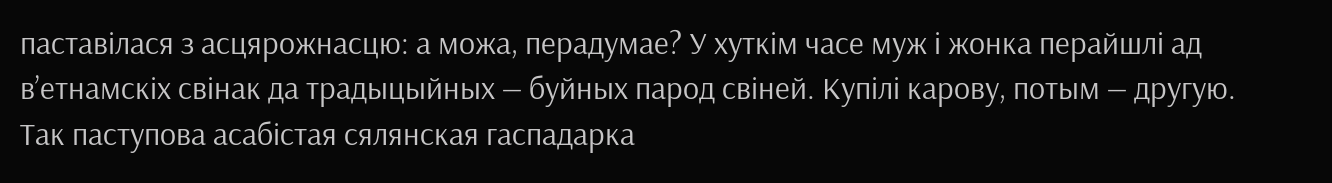паставілася з асцярожнасцю: а можа, перадумае? У хуткім часе муж і жонка перайшлі ад в’етнамскіх свінак да традыцыйных — буйных парод свіней. Купілі карову, потым — другую. Так паступова асабістая сялянская гаспадарка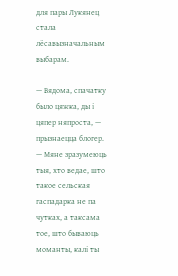для пары Лукянец стала лёсавызначальным выбарам.

— Вядома, спачатку было цяжка, ды і цяпер няпроста, — прызнаецца блогер. — Мяне зразумеюць тыя, хто ведае, што такое сельская гаспадарка не па чутках, а таксама тое, што бываюць моманты, калі ты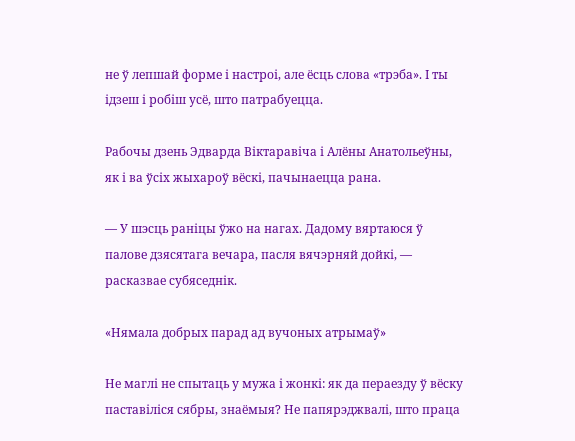не ў лепшай форме і настроі, але ёсць слова «трэба». І ты ідзеш і робіш усё, што патрабуецца.

Рабочы дзень Эдварда Віктаравіча і Алёны Анатольеўны, як і ва ўсіх жыхароў вёскі, пачынаецца рана.

— У шэсць раніцы ўжо на нагах. Дадому вяртаюся ў палове дзясятага вечара, пасля вячэрняй дойкі, — расказвае субяседнік.

«Нямала добрых парад ад вучоных атрымаў»

Не маглі не спытаць у мужа і жонкі: як да пераезду ў вёску паставіліся сябры, знаёмыя? Не папярэджвалі, што праца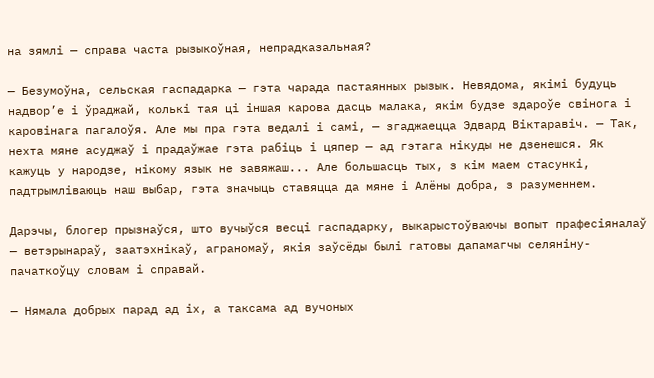на зямлі — справа часта рызыкоўная, непрадказальная?

— Безумоўна, сельская гаспадарка — гэта чарада пастаянных рызык. Невядома, якімі будуць надвор’е і ўраджай, колькі тая ці іншая карова дасць малака, якім будзе здароўе свінога і каровінага пагалоўя. Але мы пра гэта ведалі і самі, — згаджаецца Эдвард Віктаравіч. — Так, нехта мяне асуджаў і прадаўжае гэта рабіць і цяпер — ад гэтага нікуды не дзенешся. Як кажуць у народзе, нікому язык не завяжаш... Але большасць тых, з кім маем стасункі, падтрымліваюць наш выбар, гэта значыць ставяцца да мяне і Алёны добра, з разуменнем.

Дарэчы, блогер прызнаўся, што вучыўся весці гаспадарку, выкарыстоўваючы вопыт прафесіяналаў — ветэрынараў, заатэхнікаў, аграномаў, якія заўсёды былі гатовы дапамагчы селяніну-пачаткоўцу словам і справай.

— Нямала добрых парад ад іх, а таксама ад вучоных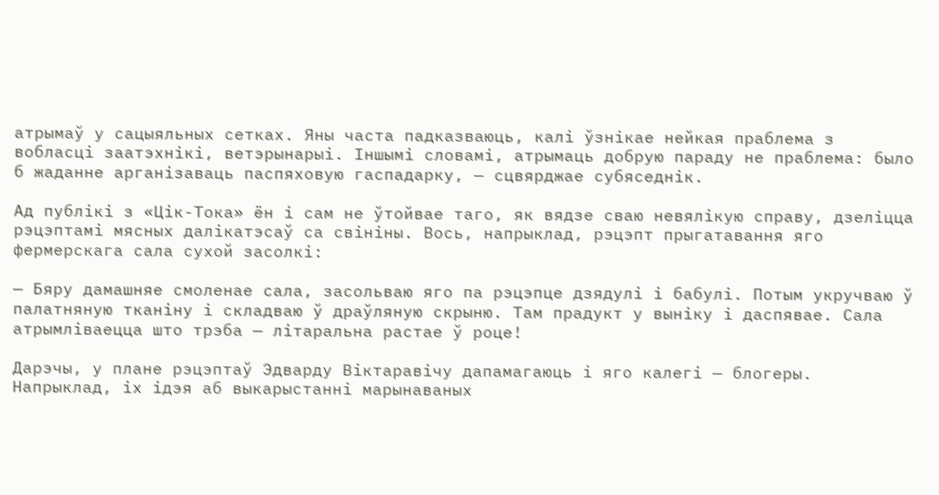атрымаў у сацыяльных сетках. Яны часта падказваюць, калі ўзнікае нейкая праблема з вобласці заатэхнікі, ветэрынарыі. Іншымі словамі, атрымаць добрую параду не праблема: было б жаданне арганізаваць паспяховую гаспадарку, — сцвярджае субяседнік.

Ад публікі з «Цік-Тока» ён і сам не ўтойвае таго, як вядзе сваю невялікую справу, дзеліцца рэцэптамі мясных далікатэсаў са свініны. Вось, напрыклад, рэцэпт прыгатавання яго фермерскага сала сухой засолкі:

— Бяру дамашняе смоленае сала, засольваю яго па рэцэпце дзядулі і бабулі. Потым укручваю ў палатняную тканіну і складваю ў драўляную скрыню. Там прадукт у выніку і даспявае. Сала атрымліваецца што трэба — літаральна растае ў роце!

Дарэчы, у плане рэцэптаў Эдварду Віктаравічу дапамагаюць і яго калегі — блогеры. Напрыклад, іх ідэя аб выкарыстанні марынаваных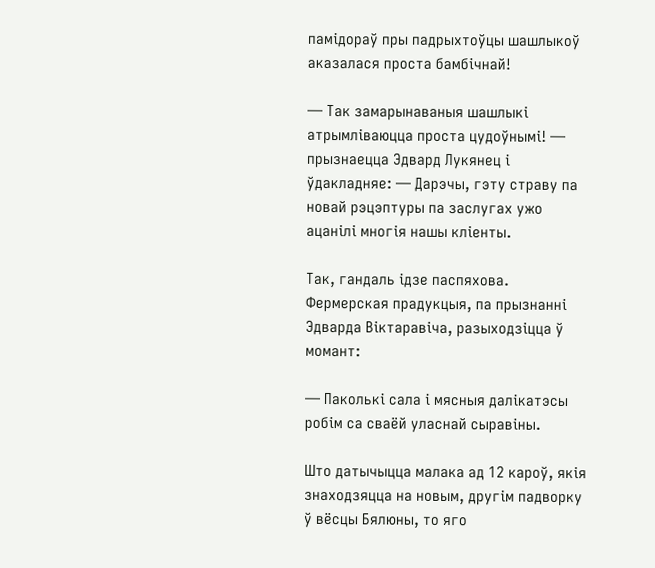памідораў пры падрыхтоўцы шашлыкоў аказалася проста бамбічнай!

— Так замарынаваныя шашлыкі атрымліваюцца проста цудоўнымі! — прызнаецца Эдвард Лукянец і ўдакладняе: — Дарэчы, гэту страву па новай рэцэптуры па заслугах ужо ацанілі многія нашы кліенты.

Так, гандаль ідзе паспяхова. Фермерская прадукцыя, па прызнанні Эдварда Віктаравіча, разыходзіцца ў момант:

— Паколькі сала і мясныя далікатэсы робім са сваёй уласнай сыравіны.

Што датычыцца малака ад 12 кароў, якія знаходзяцца на новым, другім падворку ў вёсцы Бялюны, то яго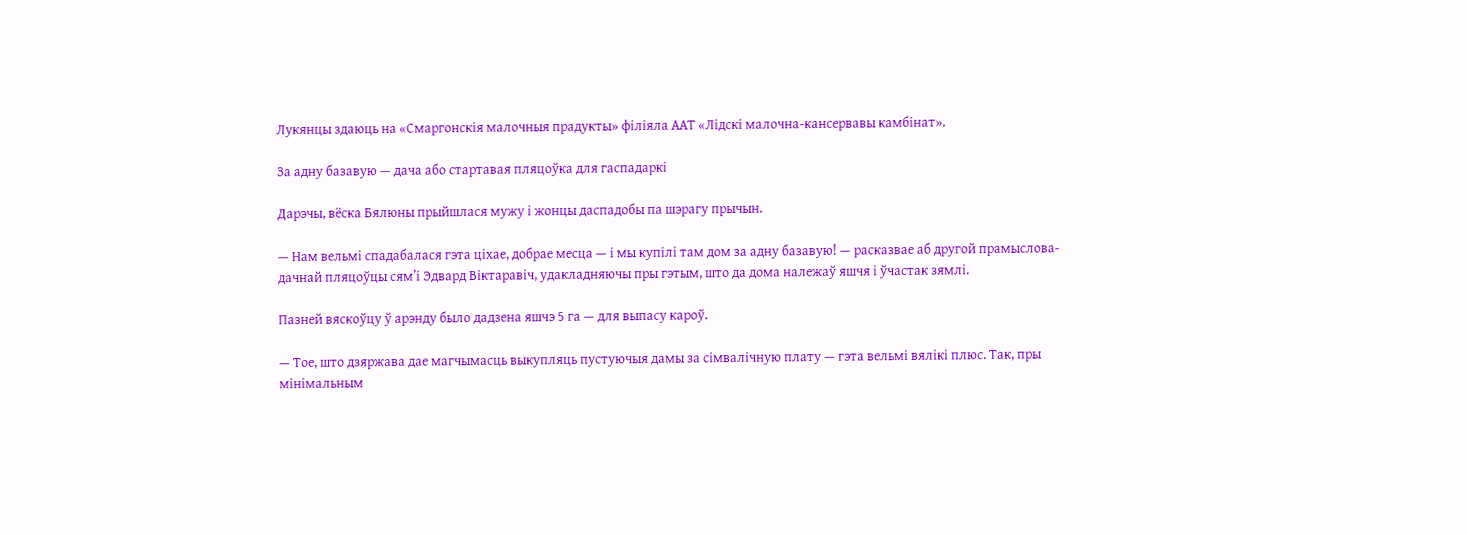Лукянцы здаюць на «Смаргонскія малочныя прадукты» філіяла ААТ «Лідскі малочна-кансервавы камбінат».

За адну базавую — дача або стартавая пляцоўка для гаспадаркі

Дарэчы, вёска Бялюны прыйшлася мужу і жонцы даспадобы па шэрагу прычын.

— Нам вельмі спадабалася гэта ціхае, добрае месца — і мы купілі там дом за адну базавую! — расказвае аб другой прамыслова-дачнай пляцоўцы сям’і Эдвард Віктаравіч, удакладняючы пры гэтым, што да дома належаў яшчя і ўчастак зямлі.

Пазней вяскоўцу ў арэнду было дадзена яшчэ 5 га — для выпасу кароў.

— Тое, што дзяржава дае магчымасць выкупляць пустуючыя дамы за сімвалічную плату — гэта вельмі вялікі плюс. Так, пры мінімальным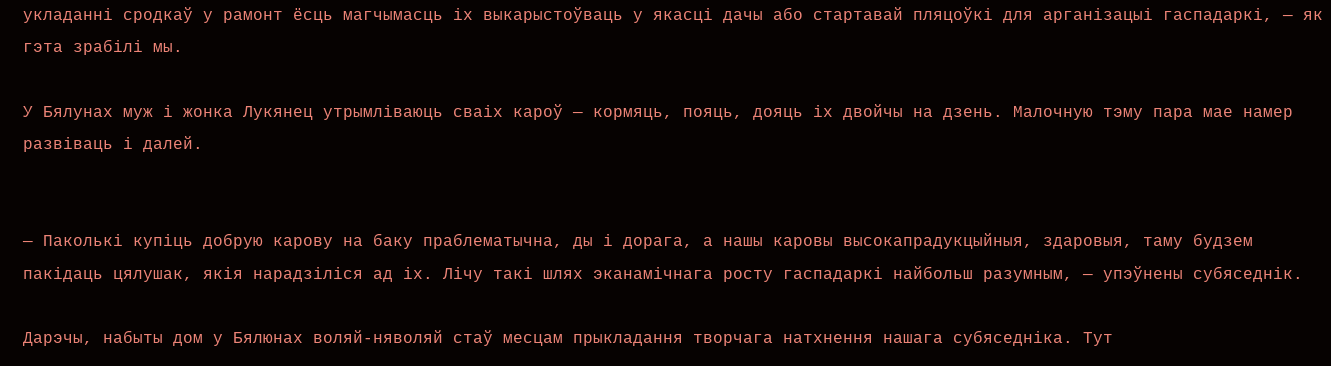укладанні сродкаў у рамонт ёсць магчымасць іх выкарыстоўваць у якасці дачы або стартавай пляцоўкі для арганізацыі гаспадаркі, — як гэта зрабілі мы.

У Бялунах муж і жонка Лукянец утрымліваюць сваіх кароў — кормяць, пояць, дояць іх двойчы на дзень. Малочную тэму пара мае намер развіваць і далей.


— Паколькі купіць добрую карову на баку праблематычна, ды і дорага, а нашы каровы высокапрадукцыйныя, здаровыя, таму будзем пакідаць цялушак, якія нарадзіліся ад іх. Лічу такі шлях эканамічнага росту гаспадаркі найбольш разумным, — упэўнены субяседнік.

Дарэчы, набыты дом у Бялюнах воляй-няволяй стаў месцам прыкладання творчага натхнення нашага субяседніка. Тут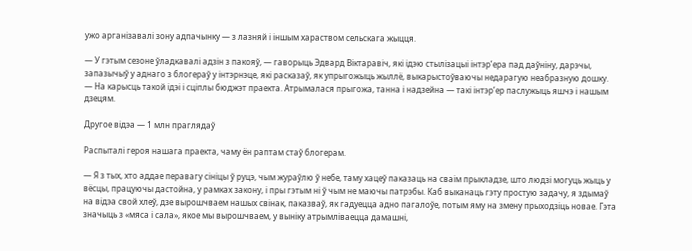ужо арганізавалі зону адпачынку — з лазняй і іншым хараством сельскага жыцця.

— У гэтым сезоне ўладкавалі адзін з пакояў, — гаворыць Эдвард Віктаравіч, які ідэю стылізацыі інтэр’ера пад даўніну, дарэчы, запазычыў у аднаго з блогераў у інтэрнэце, які расказаў, як упрыгожыць жыллё, выкарыстоўваючы недарагую неабразную дошку. — На карысць такой ідэі і сціплы бюджэт праекта. Атрымалася прыгожа, танна і надзейна — такі інтэр’ер паслужыць яшчэ і нашым дзецям.

Другое відэа — 1 млн праглядаў

Распыталі героя нашага праекта, чаму ён раптам стаў блогерам.

— Я з тых, хто аддае перавагу сініцы ў руцэ, чым жураўлю ў небе, таму хацеў паказаць на сваім прыкладзе, што людзі могуць жыць у вёсцы, працуючы дастойна, у рамках закону, і пры гэтым ні ў чым не маючы патрэбы. Каб выканаць гэту простую задачу, я здымаў на відэа свой хлеў, дзе вырошчваем нашых свінак, паказваў, як гадуецца адно пагалоўе, потым яму на змену прыходзіць новае. Гэта значыць з «мяса і сала», якое мы вырошчваем, у выніку атрымліваецца дамашні,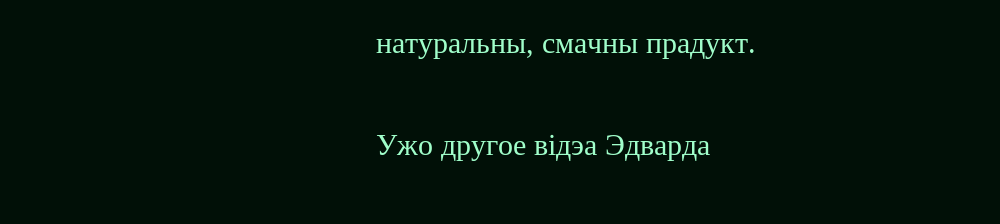натуральны, смачны прадукт.

Ужо другое відэа Эдварда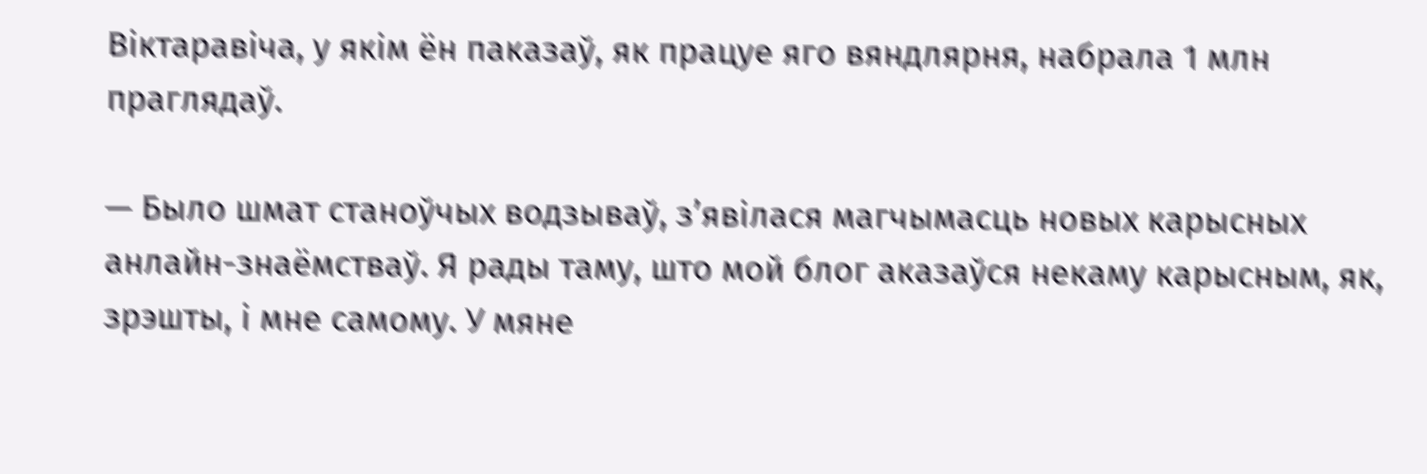Віктаравіча, у якім ён паказаў, як працуе яго вяндлярня, набрала 1 млн праглядаў.

— Было шмат станоўчых водзываў, з’явілася магчымасць новых карысных анлайн-знаёмстваў. Я рады таму, што мой блог аказаўся некаму карысным, як, зрэшты, і мне самому. У мяне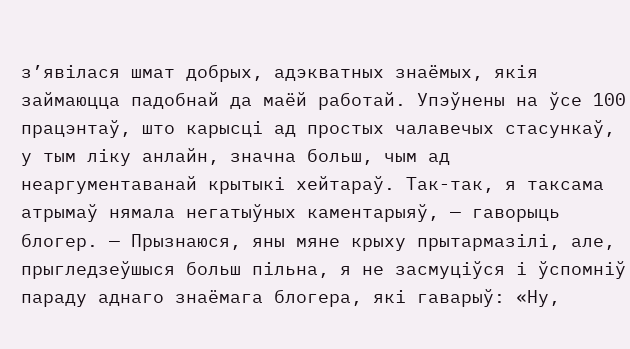з’явілася шмат добрых, адэкватных знаёмых, якія займаюцца падобнай да маёй работай. Упэўнены на ўсе 100 працэнтаў, што карысці ад простых чалавечых стасункаў, у тым ліку анлайн, значна больш, чым ад неаргументаванай крытыкі хейтараў. Так-так, я таксама атрымаў нямала негатыўных каментарыяў, — гаворыць блогер. — Прызнаюся, яны мяне крыху прытармазілі, але, прыгледзеўшыся больш пільна, я не засмуціўся і ўспомніў параду аднаго знаёмага блогера, які гаварыў: «Ну,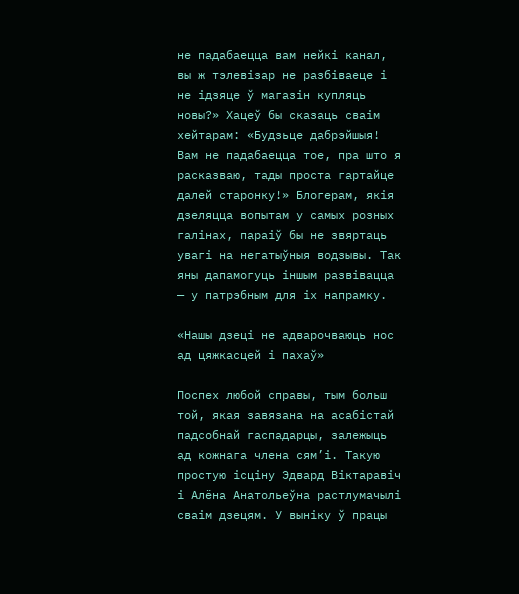не падабаецца вам нейкі канал, вы ж тэлевізар не разбіваеце і не ідзяце ў магазін купляць новы?» Хацеў бы сказаць сваім хейтарам: «Будзьце дабрэйшыя! Вам не падабаецца тое, пра што я расказваю, тады проста гартайце далей старонку!» Блогерам, якія дзеляцца вопытам у самых розных галінах, параіў бы не звяртаць увагі на негатыўныя водзывы. Так яны дапамогуць іншым развівацца — у патрэбным для іх напрамку.

«Нашы дзеці не адварочваюць нос ад цяжкасцей і пахаў»

Поспех любой справы, тым больш той, якая завязана на асабістай падсобнай гаспадарцы, залежыць ад кожнага члена сям’і. Такую простую ісціну Эдвард Віктаравіч і Алёна Анатольеўна растлумачылі сваім дзецям. У выніку ў працы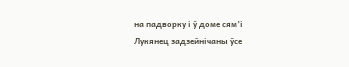на падворку і ў доме сям’і Лукянец задзейнічаны ўсе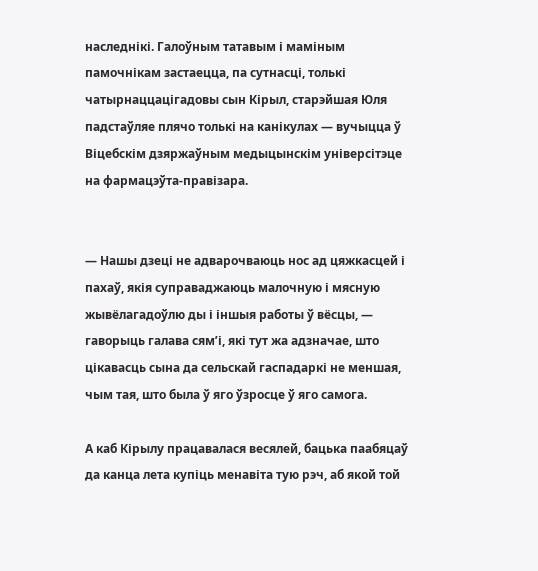наследнікі. Галоўным татавым і маміным памочнікам застаецца, па сутнасці, толькі чатырнаццацігадовы сын Кірыл, старэйшая Юля падстаўляе плячо толькі на канікулах — вучыцца ў Віцебскім дзяржаўным медыцынскім універсітэце на фармацэўта-правізара.


— Нашы дзеці не адварочваюць нос ад цяжкасцей і пахаў, якія суправаджаюць малочную і мясную жывёлагадоўлю ды і іншыя работы ў вёсцы, — гаворыць галава сям’і, які тут жа адзначае, што цікавасць сына да сельскай гаспадаркі не меншая, чым тая, што была ў яго ўзросце ў яго самога.

А каб Кірылу працавалася весялей, бацька паабяцаў да канца лета купіць менавіта тую рэч, аб якой той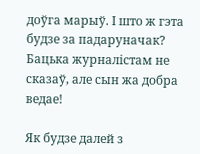доўга марыў. І што ж гэта будзе за падаруначак? Бацька журналістам не сказаў, але сын жа добра ведае!

Як будзе далей з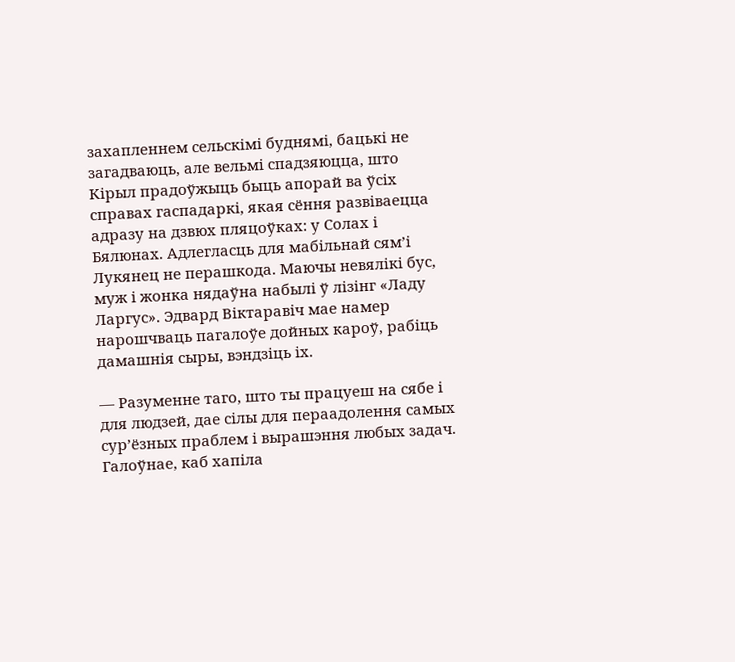захапленнем сельскімі буднямі, бацькі не загадваюць, але вельмі спадзяюцца, што Кірыл прадоўжыць быць апорай ва ўсіх справах гаспадаркі, якая сёння развіваецца адразу на дзвюх пляцоўках: у Солах і Бялюнах. Адлегласць для мабільнай сям’і Лукянец не перашкода. Маючы невялікі бус, муж і жонка нядаўна набылі ў лізінг «Ладу Ларгус». Эдвард Віктаравіч мае намер нарошчваць пагалоўе дойных кароў, рабіць дамашнія сыры, вэндзіць іх.

— Разуменне таго, што ты працуеш на сябе і для людзей, дае сілы для пераадолення самых сур’ёзных праблем і вырашэння любых задач. Галоўнае, каб хапіла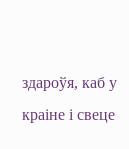здароўя, каб у краіне і свеце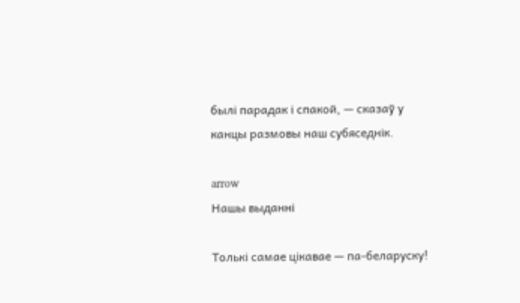былі парадак і спакой, — сказаў у канцы размовы наш субяседнік.

arrow
Нашы выданні

Толькі самае цікавае — па-беларуску!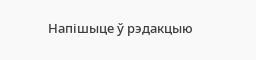Напішыце ў рэдакцыю